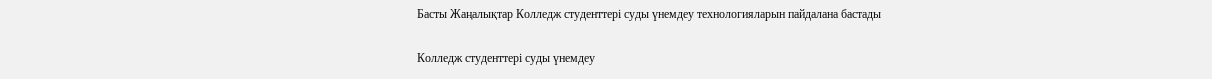Басты Жаңалықтар Колледж студенттері суды үнемдеу технологияларын пайдалана бастады

Колледж студенттері суды үнемдеу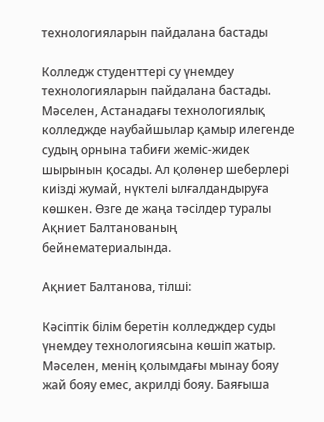технологияларын пайдалана бастады

Колледж студенттері су үнемдеу технологияларын пайдалана бастады. Мәселен, Астанадағы технологиялық колледжде наубайшылар қамыр илегенде судың орнына табиғи жеміс-жидек шырынын қосады. Ал қолөнер шеберлері киізді жумай, нүктелі ылғалдандыруға көшкен. Өзге де жаңа тәсілдер туралы Ақниет Балтанованың бейнематериалында.

Ақниет Балтанова, тілші:

Кәсіптік білім беретін колледждер суды үнемдеу технологиясына көшіп жатыр. Мәселен, менің қолымдағы мынау бояу жай бояу емес, акрилді бояу. Баяғыша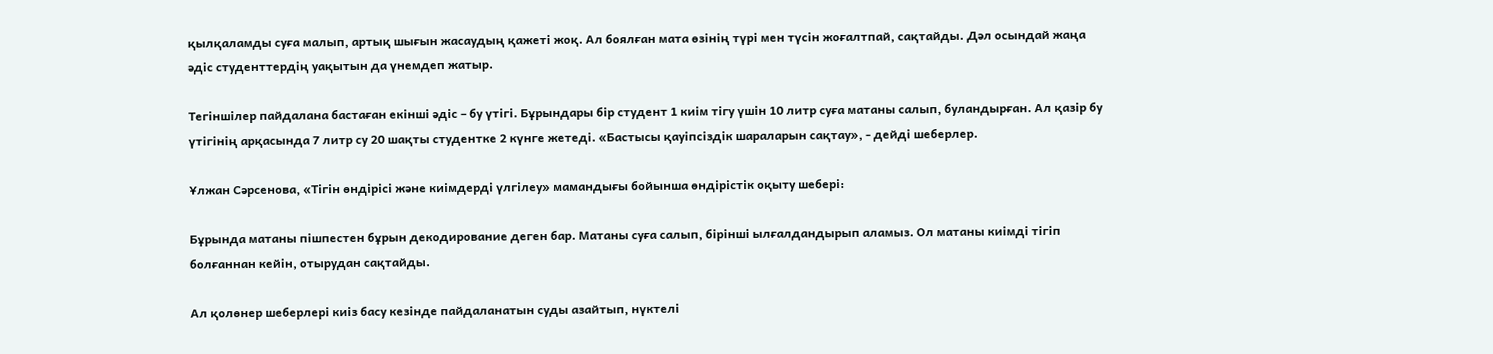қылқаламды суға малып, артық шығын жасаудың қажеті жоқ. Ал боялған мата өзінің түрі мен түсін жоғалтпай, сақтайды. Дәл осындай жаңа әдіс студенттердің уақытын да үнемдеп жатыр.

Тегіншілер пайдалана бастаған екінші әдіс – бу үтігі. Бұрындары бір студент 1 киім тігу үшін 10 литр суға матаны салып, буландырған. Ал қазір бу үтігінің арқасында 7 литр су 20 шақты студентке 2 күнге жетеді. «Бастысы қауіпсіздік шараларын сақтау», - дейді шеберлер.

Ұлжан Сәрсенова, «Тігін өндірісі және киімдерді үлгілеу» мамандығы бойынша өндірістік оқыту шебері:

Бұрында матаны пішпестен бұрын декодирование деген бар. Матаны суға салып, бірінші ылғалдандырып аламыз. Ол матаны киімді тігіп болғаннан кейін, отырудан сақтайды.

Ал қолөнер шеберлері киіз басу кезінде пайдаланатын суды азайтып, нүктелі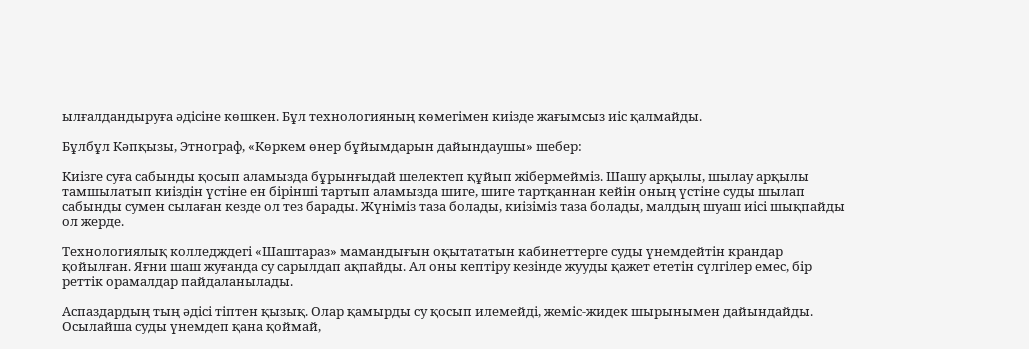ылғалдандыруға әдісіне көшкен. Бұл технологияның көмегімен киізде жағымсыз иіс қалмайды.

Бұлбұл Кәпқызы, Этнограф, «Көркем өнер бұйымдарын дайындаушы» шебер:

Киізге суға сабынды қосып аламызда бұрынғыдай шелектеп құйып жібермейміз. Шашу арқылы, шылау арқылы тамшылатып киіздін үстіне ен бірінші тартып аламызда шиге, шиге тартқаннан кейін оның үстіне суды шылап сабынды сумен сылаған кезде ол тез барады. Жүніміз таза болады, киізіміз таза болады, малдың шуаш иісі шықпайды ол жерде.

Технологиялық колледждегі «Шаштараз» мамандығын оқытататын кабинеттерге суды үнемдейтін крандар қойылған. Яғни шаш жуғанда су сарылдап ақпайды. Ал оны кептіру кезінде жууды қажет ететін сүлгілер емес, бір реттік орамалдар пайдаланылады.

Аспаздардың тың әдісі тіптен қызық. Олар қамырды су қосып илемейді, жеміс-жидек шырынымен дайындайды. Осылайша суды үнемдеп қана қоймай,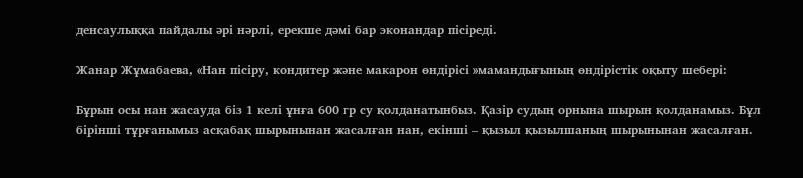денсаулыққа пайдалы әрі нәрлі, ерекше дәмі бар эконандар пісіреді.

Жанар Жұмабаева, «Нан пісіру, кондитер және макарон өндірісі »мамандығының өндірістік оқыту шебері:

Бұрын осы нан жасауда біз 1 келі ұнға 600 гр су қолданатынбыз. Қазір судың орнына шырын қолданамыз. Бұл бірінші тұрғанымыз асқабақ шырынынан жасалған нан, екінші – қызыл қызылшаның шырынынан жасалған.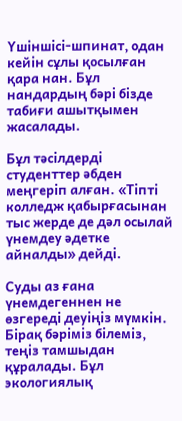Үшіншісі-шпинат, одан кейін сұлы қосылған қара нан. Бұл нандардың бәрі бізде табиғи ашытқымен жасалады.

Бұл тәсілдерді студенттер әбден меңгеріп алған. «Тіпті колледж қабырғасынан тыс жерде де дәл осылай үнемдеу әдетке айналды» дейді.

Суды аз ғана үнемдегеннен не өзгереді деуіңіз мүмкін. Бірақ бәріміз білеміз, теңіз тамшыдан құралады. Бұл экологиялық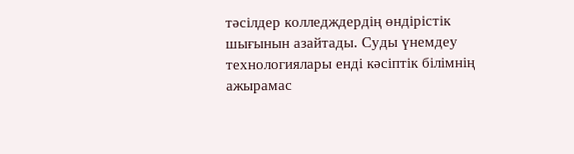тәсілдер колледждердің өндірістік шығынын азайтады. Суды үнемдеу технологиялары енді кәсіптік білімнің ажырамас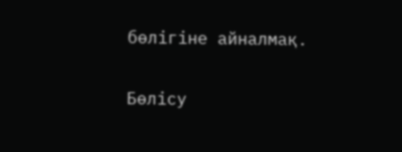бөлігіне айналмақ.

Бөлісу